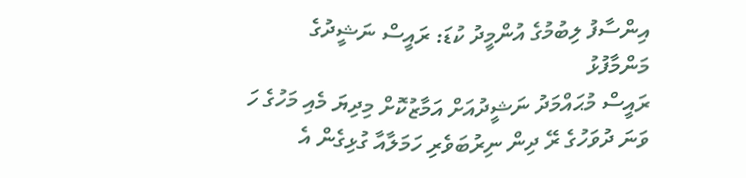އިންސާފު ލިބުމުގެ އުންމީދު ކުޑަ: ރައީސް ނަޝީދުގެ މަންމާފުޅު
ރައީސް މުޙައްމަދު ނަޝީދުއަށް އަމާޒުކޮށް މިދިޔަ މެއި މަހުގެ ހަ ވަނަ ދުވަހުގެ ރޭ ދިން ނިރުބަވެރި ހަމަލާއާ ގުޅިގެން އެ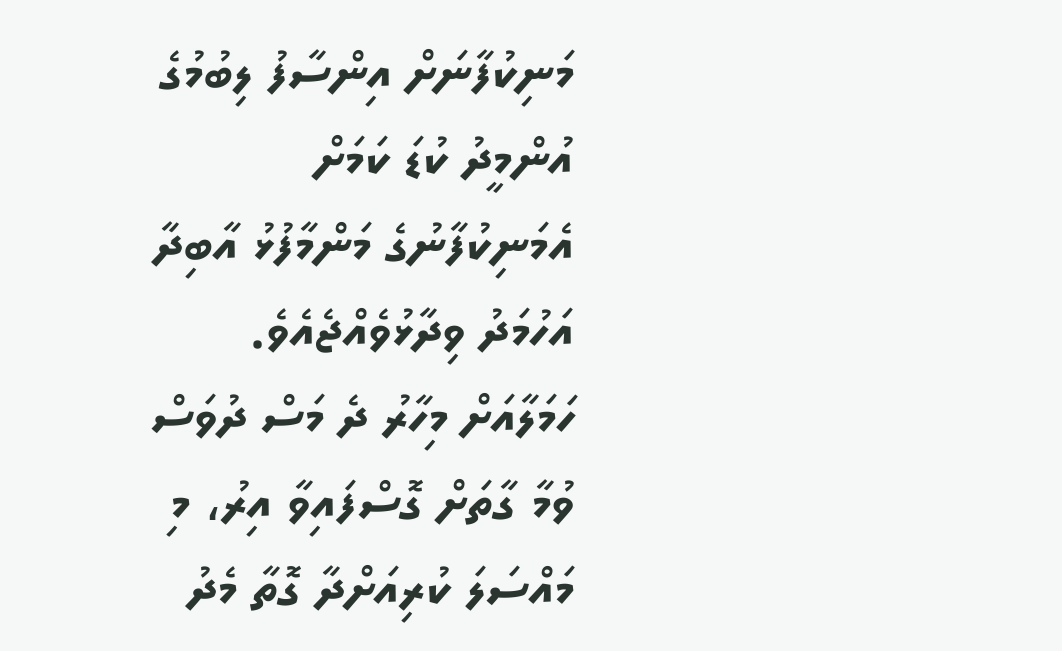މަނިކުފާނަށް އިންސާފު ލިބުމުގެ އުންމީދު ކުޑަ ކަމަށް އެމަނިކުފާނުގެ މަންމާފުޅު އާބިދާ އަހުމަދު ވިދާޅުވެއްޖެއެވެ.
ހަމަލާއަށް މިހާރު ދެ މަސް ދުވަސް ވުމާ ގާތަށް ގޮސްފައިވާ އިރު، މި މައްސަލަ ކުރިއަށްދާ ގޮތާ މެދު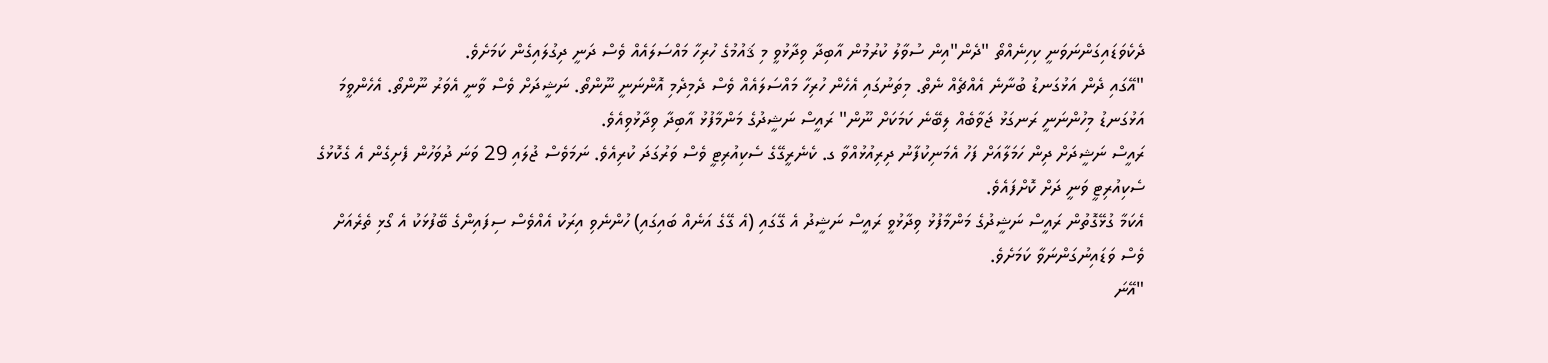ދެކެވަޑައިގަންނަވަނީ ކިހިނެއްތޯ "ދެން"އިން ސުވާލު ކުރުމުން އާބިދާ ވިދާޅުވީ މި ޤައުމުގެ ހުރިހާ މައްސަލައެއް ވެސް ދަނީ ދިގުލައިގެން ކަމަށެވެ.
"އޭގައި ދެން އަޅުގަނޑު ބުނާނެ އެއްޗެއް ނެތް. މިތަނުގައި އެހެން ހުރިހާ މައްސަލައެއް ވެސް ދެމިދެމި އޮންނަނީ ނޫންތޯ. ނަޝީދަށް ވެސް ވާނީ އެވަރު ނޫންތޯ. އެހެންވީމަ އަޅުގަނޑު މިހުންނަނީ ރަނގަޅު ޖަވާބެއް ލިބޭނެ ކަމަކަށް ނޫން" ރައީސް ނަޝީދުގެ މަންމާފުޅު އާބިދާ ވިދާޅުވިއެވެ.
ރައީސް ނަޝީދަށް ދިން ހަމަލާއަށް ފަހު އެމަނިކުފާނު ދިރިއުޅުއްވާ ގ. ކެނެރީގޭގެ ސެކިއުރިޓީ ވެސް ވަރުގަދަ ކުރިއެވެ. ނަމަވެސް ޖުލައި 29 ވަނަ ދުވަހުން ފެށިގެން އެ ގެކޮޅުގެ ސެކިއުރިޓީ ވަނީ ދަށް ކޮށްފައެވެ.
އެކަމާ ގުޅޭގޮތުން ރައީސް ނަޝީދުގެ މަންމާފުޅު ވިދާޅުވީ ރައީސް ނަޝީދު އެ ގޭގައި (އެ ގޭގެ އަނެއް ބައިގައި) ހުންނެވި އިރަކު އެއްވެސް ސިފައިންގެ ބޭފުޅަކު އެ ގޯޅި ތެރެއަށް ވެސް ވަޑައިނުގަންނަވާ ކަމަށެވެ.
"އޭނަ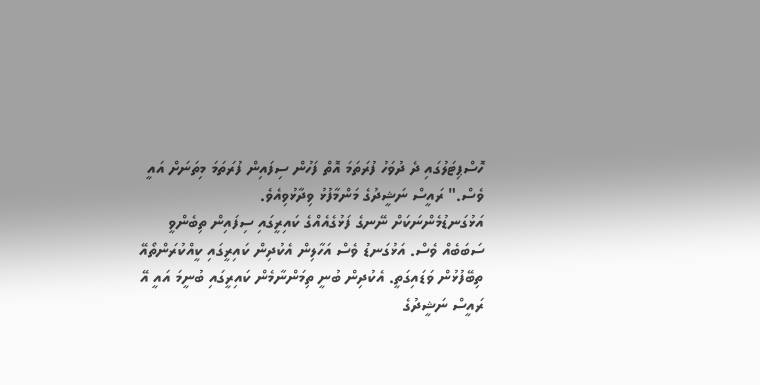ހޮސްޕިޓަލުގައި ދެ ދުވަހު ފުރަތަމަ އޮތް ފަހުން ސިފައިން ފުރަތަމަ މިތަނަށް އައީ ވެސް." ރައީސް ނަޝީދުގެ މަންމާފުޅު ވިދާޅުވިއެވެ.
އަޅުގަނޑުމެންނަކަށް ނޭނގެ ފަޅުގެއެއްގެ ކައިރީގައި ސިފައިން ތިބެންވީ ސަބަބެއް ވެސް. އަޅުގަނޑު ވެސް އަހާލިން އެކުދިން ކައިރީގައި ކީއްކުރަންތޯއޭ ތިބޭފުޅުން ވަޑައިގަތީ. އެކުދިން ބުނީ ތިމަންނާމެން ކައިރީގައި ބުނީމަ އައީ އޭ
ރައީސް ނަޝީދުގެ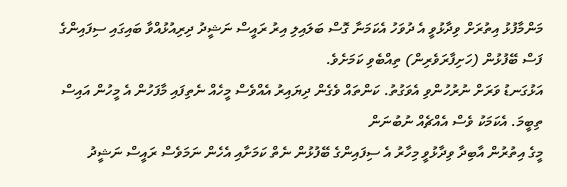މަންމާފުޅު އިތުރަށް ވިދާޅުވީ އެ ދުވަހު އެކަމަނާ ގޮސް ބަލައިލި އިރު ރައީސް ނަޝީދު ދިރިއުޅުއްވާ ބައިގައި ސިފައިންގެ ފަސް ބޭފުޅުން (ހަށިފާރަވެރިން) ތިއްބެވި ކަމަށެވެ.
އަޅުގަނޑު ވަރަށް ނުރުހުންވި އެވަގުތު. ކަންތައް ވެގެން ދިޔައިރު އެއްވެސް މީހެއް ނެތިފައި މާފަހުން އެ މީހުން އައިސް ތިބީމަ. އެކަމަކު ވެސް އެއްޗެއް ނުބުނަން
މީގެ އިތުރުން އާބިދާ ވިދާޅުވީ މިހާރު އެ ސިފައިންގެ ބޭފުޅުން ނެތް ކަމަށާއި އެހެން ނަމަވެސް ރައީސް ނަޝީދު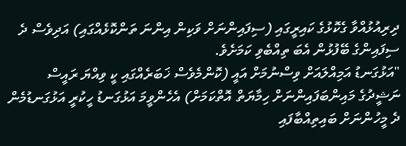ދިރިއުޅުއްވާ ގެކޮޅުގެ ކައިރީގައި (ސިފައިންނަށް ވަކިން އިންނަ ތަންކޮޅެއްގައި) އަދިވެސް ދެ ސިފައިންގެ ބޭފުޅުން އެބަ ތިއްބެވި ކަމަށެވެ.
"އަޅުގަނޑު އަމިއްލައަށް ވިސްނުމަށް އައީ (ކޮންމެވެސް ޚަބަރެއްގައި ކީ ވިއްޔަ ރައީސް ނަޝީދުގެ މައިންބަފައިންނަށް ހިމާޔަތް އޮތްކަމަށް) އެހެންވީމަ އަޅުގަނޑު ހީކުރީ އަޅުގަނޑުމެން ދެ މީހުންނަށް ބައިތިއްބާފައި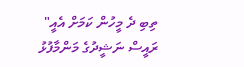ތިބި ދެ މީހުން ކަމަށް އެއީ" ރައީސް ނަޝީދުގެ މަންމާފުޅު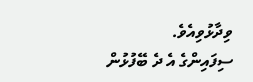ވިދާޅުވިއެވެ.
ސިފައިންގެ އެ ދެ ބޭފުޅުން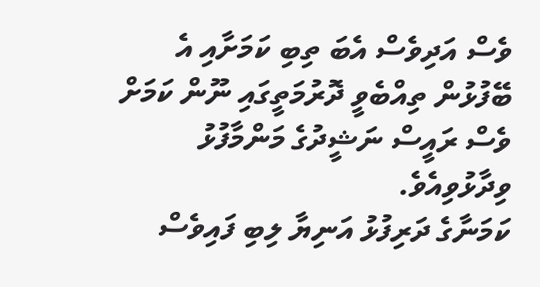ވެސް އަދިވެސް އެބަ ތިބި ކަމަށާއި އެ ބޭފުޅުން ތިއްބެވީ ދޮރުމަތީގައި ނޫން ކަމަށް ވެސް ރައީސް ނަޝީދުގެ މަންމާފުޅު ވިދާޅުވިއެވެ.
ކަމަނާގެ ދަރިފުޅު އަނިޔާ ލިބި ފައިވެސް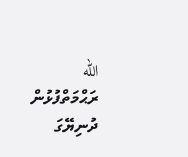الله ރަޙްމަތްފުޅުން ދުނިޔޭގަ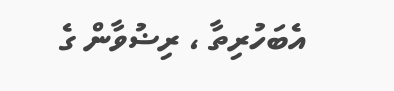އެބަހުރިތާ ، ރިޟުވާން ގެ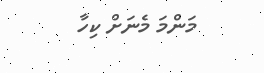މަންމަ މެނަށް ކިހާ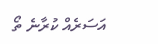އަސަރެއް ކުރާނެ ތޯ